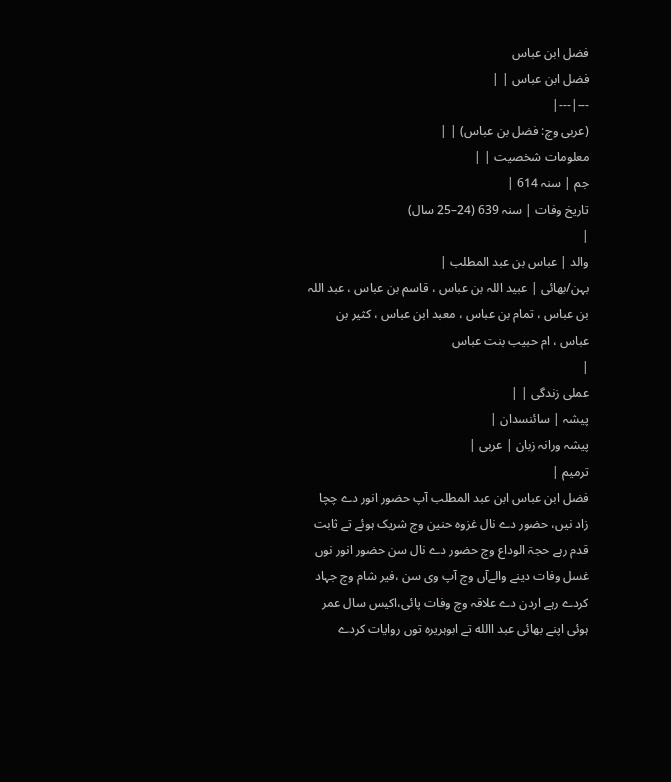فضل ابن عباس
فضل ابن عباس | |
---|---|
(عربی وچ: فضل بن عباس) | |
معلومات شخصیت | |
جم | سنہ 614 |
تاریخ وفات | سنہ 639 (24–25 سال)
|
والد | عباس بن عبد المطلب |
بہن/بھائی | عبید اللہ بن عباس ، قاسم بن عباس ، عبد اللہ بن عباس ، تمام بن عباس ، معبد ابن عباس ، کثیر بن عباس ، ام حبيب بنت عباس
|
عملی زندگی | |
پیشہ | سائنسدان |
پیشہ ورانہ زبان | عربی |
ترمیم |
فضل ابن عباس ابن عبد المطلب آپ حضور انور دے چچا زاد نيں، حضور دے نال غزوہ حنین وچ شریک ہوئے تے ثابت قدم رہے حجۃ الوداع وچ حضور دے نال سن حضور انور نوں غسل وفات دینے والےآں وچ آپ وی سن ،فیر شام وچ جہاد کردے رہے اردن دے علاقہ وچ وفات پائی،اکیس سال عمر ہوئی اپنے بھائی عبد االله تے ابوہریرہ توں روایات کردے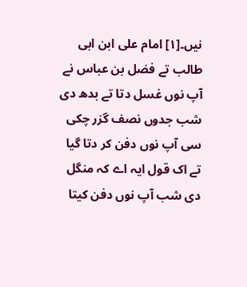نيں۔[۱] امام علی ابن ابی طالب تے فضل بن عباس نے آپ نوں غسل دتا تے بدھ دی شب جدوں نصف گزر چکی سی آپ نوں دفن کر دتا گیا تے اک قول ایہ اے کہ منگل دی شب آپ نوں دفن کيتا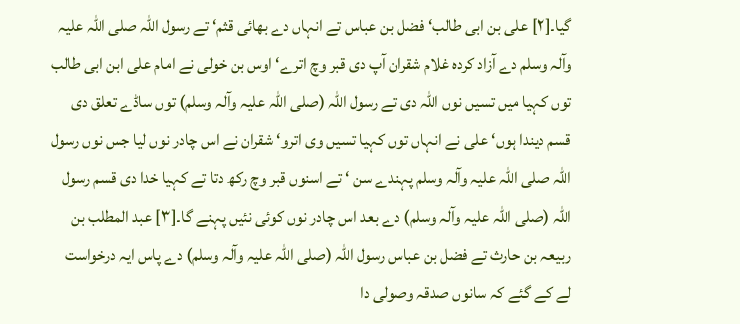گیا۔[۲] علی بن ابی طالب‘ فضل بن عباس تے انہاں دے بھائی قثم‘ تے رسول اللہ صلی اللہ علیہ وآلہ وسلم دے آزاد کردہ غلام شقران آپ دی قبر وچ اترے‘ اوس بن خولی نے امام علی ابن ابی طالب توں کہیا ميں تسيں نوں اللہ دی تے رسول اللہ (صلی اللہ علیہ وآلہ وسلم) توں ساڈے تعلق دی قسم دیندا ہوں‘ علی نے انہاں توں کہیا تسيں وی اترو‘ شقران نے اس چادر نوں لیا جس نوں رسول اللہ صلی اللہ علیہ وآلہ وسلم پہندے سن ‘ تے اسنوں قبر وچ رکھ دتا تے کہیا خدا دی قسم رسول اللہ (صلی اللہ علیہ وآلہ وسلم) دے بعد اس چادر نوں کوئی نئيں پہنے گا۔[۳] عبد المطلب بن ربیعہ بن حارث تے فضل بن عباس رسول اللہ (صلی اللہ علیہ وآلہ وسلم) دے پاس ایہ درخواست لے کے گئے کہ سانوں صدقہ وصولی دا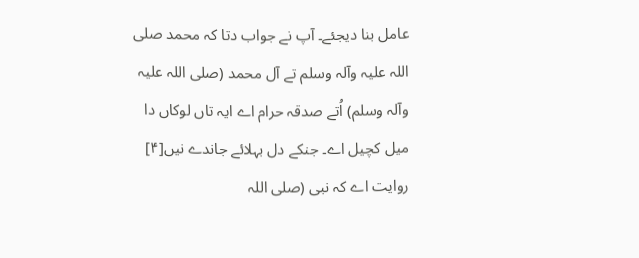عامل بنا دیجئے۔ آپ نے جواب دتا کہ محمد صلی اللہ علیہ وآلہ وسلم تے آل محمد (صلی اللہ علیہ وآلہ وسلم) اُتے صدقہ حرام اے ایہ تاں لوکاں دا میل کچیل اے۔ جنکے دل بہلائے جاندے نيں[۴] روایت اے کہ نبی (صلی اللہ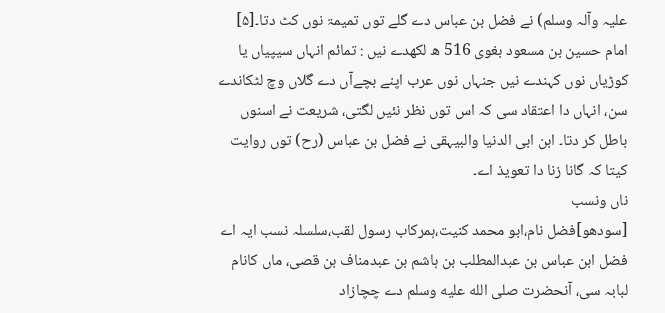علیہ وآلہ وسلم) نے فضل بن عباس دے گلے توں تمیمۃ نوں کٹ دتا۔[۵] امام حسین بن مسعود بغوی 516 ھ لکھدے نيں : تمائم انہاں سیپیاں یا کوڑیاں نوں کہندے نيں جنہاں نوں عرب اپنے بچےآں دے گلاں وچ لٹکاندے سن، انہاں دا اعتقاد سی کہ اس توں نظر نئيں لگتی، شریعت نے اسنوں باطل کر دتا۔ ابن ابی الدنیا والبیہقی نے فضل بن عباس (رح) توں روایت کيتا کہ گانا زنا دا تعویذ اے۔
ناں ونسب
[سودھو]فضل نام،ابو محمد کنیت،ہمرکاب رسول لقب،سلسلہ نسب ایہ اے فضل ابن عباس بن عبدالمطلب بن ہاشم بن عبدمناف بن قصی، ماں کانام لبابہ سی، آنحضرت صلى الله عليه وسلم دے چچازاد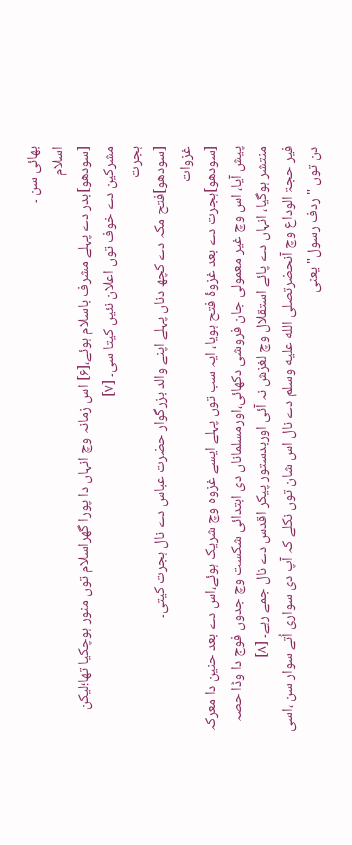بھائی سن ۔
اسلام
[سودھو]بدر دے پہلے مشرف باسلام ہوئے،[۶] اس زمانہ وچ انہاں دا پورا گھراسلام توں منور ہوچکيا تھا؛لیکن مشرکین دے خوف توں اعلان نئيں کيتا سی۔ [۷]
ہجرت
[سودھو]فتح مکہ دے کچھ دناں پہلے اپنے والد بزرگوار حضرت عباس دے نال ہجرت کيتی۔
غزوات
[سودھو]ہجرت دے بعد غزوۂ فتح ہويا، ایہ سب توں پہلے ايسے غزوہ وچ شریک ہوئے،اس دے بعد حنین دا معرکہ پیش آیا، اس وچ غیر معمولی جان فروشی دکھائی،اورمسلماناں دی ابتدائی شکست وچ جدوں فوج دا وڈا حصہ منتشر ہوگیا، انہاں دے پائے استقلال وچ لغزش نہ آئی اوربدستور پیکر اقدس دے نال جمے رہے۔ [۸]
فیر حجۃ الوداع وچ آنحضرتصلى الله عليه وسلم دے نال اس شان توں نکلے کہ آپ دی سواری اُتے سوار سن ،اسی دن توں "ردف رسول" یعنی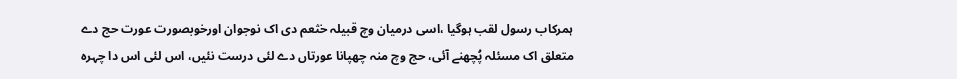ہمرکاب رسول لقب ہوگیا ،اسی درمیان وچ قبیلہ خثعم دی اک نوجوان اورخوبصورت عورت حج دے متعلق اک مسئلہ پُچھنے آئی، حج وچ منہ چھپانا عورتاں دے لئی درست نئيں، اس لئی اس دا چہرہ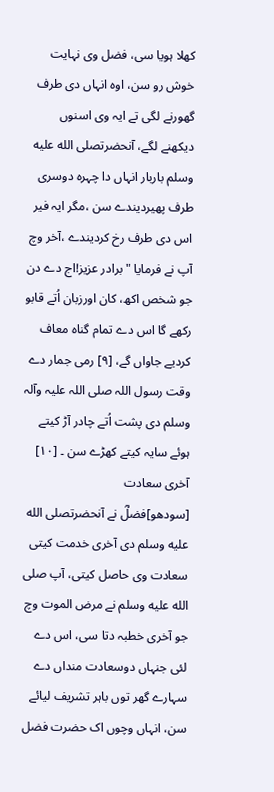کھلا ہويا سی، فضل وی نہایت خوش رو سن، اوہ انہاں دی طرف گھورنے لگی تے ایہ وی اسنوں دیکھنے لگے، آنحضرتصلى الله عليه وسلم باربار انہاں دا چہرہ دوسری طرف پھیردیندے سن ،مگر ایہ فیر اس دی طرف رخ کردیندے ،آخر وچ آپ نے فرمایا "برادر عزیز!اج دے دن جو شخص اکھ، کان اورزبان اُتے قابو رکھے گا اس دے تمام گناہ معاف کردیے جاواں گے، [۹] رمی جمار دے وقت رسول اللہ صلی اللہ علیہ وآلہ وسلم دی پشت اُتے چادر آڑ کیتے ہوئے سایہ کیتے کھڑے سن ۔ [۱۰]
آخری سعادت
[سودھو]فضلؓ نے آنحضرتصلى الله عليه وسلم دی آخری خدمت کيتی سعادت وی حاصل کيتی، آپ صلى الله عليه وسلم نے مرض الموت وچ جو آخری خطبہ دتا سی، اس دے لئی جنہاں دوسعادت منداں دے سہارے گھر توں باہر تشریف لیائے سن، انہاں وچوں اک حضرت فضل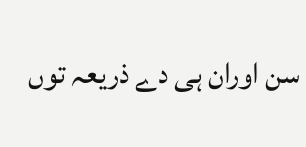سن اوران ہی دے ذریعہ توں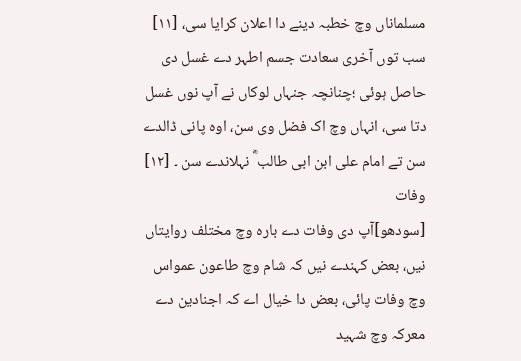مسلماناں وچ خطبہ دینے دا اعلان کرایا سی، [۱۱] سب توں آخری سعادت جسم اطہر دے غسل دی حاصل ہوئی ؛چنانچہ جنہاں لوکاں نے آپ نوں غسل دتا سی، انہاں وچ اک فضل وی سن، اوہ پانی ڈالدے سن تے امام علی ابن ابی طالب ؓ نہلاندے سن ۔ [۱۲]
وفات
[سودھو]آپ دی وفات دے بارہ وچ مختلف روایتاں نيں، بعض کہندے نيں کہ شام وچ طاعون عمواس وچ وفات پائی، بعض دا خیال اے کہ اجنادین دے معرکہ وچ شہید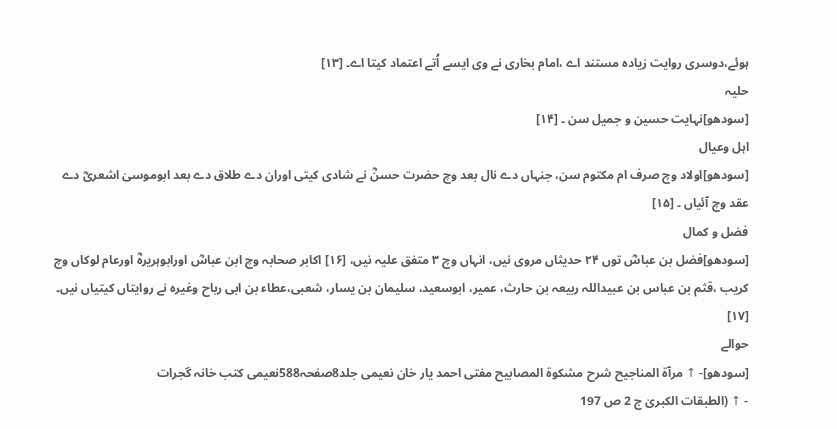ہوئے،دوسری روایت زیادہ مستند اے ،امام بخاری نے وی ايسے اُتے اعتماد کيتا اے۔ [۱۳]
حلیہ
[سودھو]نہایت حسین و جمیل سن ۔ [۱۴]
اہل وعیال
[سودھو]اولاد وچ صرف ام مکتوم سن، جنہاں دے نال بعد وچ حضرت حسنؓ نے شادی کيتی اوران دے طلاق دے بعد ابوموسیٰ اشعریؓ دے عقد وچ آئیاں ۔ [۱۵]
فضل و کمال
[سودھو]فضل بن عباسؓ توں ۲۴ حدیثاں مروی نيں، انہاں وچ ۳ متفق علیہ نيں، [۱۶] اکابر صحابہ وچ ابن عباسؓ اورابوہریرہؓ اورعام لوکاں وچ کریب ،قثم بن عباس بن عبیداللہ ربیعہ بن حارث، عمیر، ابوسعید، سلیمان بن یسار، شعبی،عطاء بن ابی رباح وغیرہ نے روایتاں کیتیاں نیں۔ [۱۷]
حوالے
[سودھو]- ↑ مرآۃ المناجیح شرح مشکوۃ المصابیح مفتی احمد یار خان نعیمی جلد8صفحہ588نعیمی کتب خانہ گجرات
- ↑ (الطبقات الکبریٰ ج 2 ص 197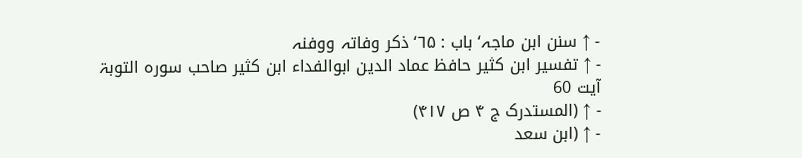- ↑ سنن ابن ماجہ‘ باب : ٦۵‘ ذکر وفاتہ ووفنہ
- ↑ تفسیر ابن کثیر حافظ عماد الدین ابوالفداء ابن کثیر صاحب سورہ التوبۃ آیت 60
- ↑ (المستدرک ج ۴ ص ۴١٧)
- ↑ (ابن سعد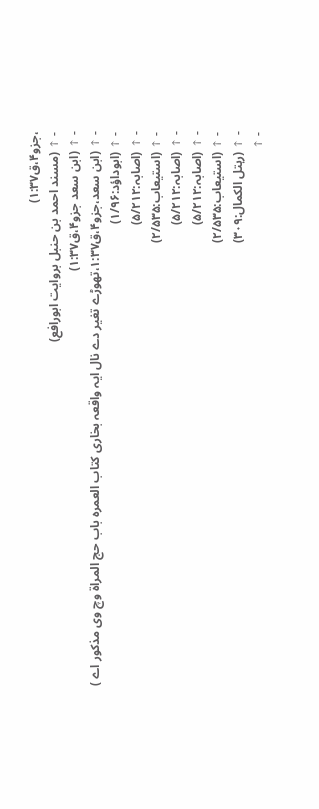،جزو۴،ق۱:۳٧)
- ↑ (مسند احمد بن حنبل بروایت ابورافع)
- ↑ (ابن سعد جزو۴،ق۱:۳٧)
- ↑ (ابن سعد،جزو۴،ق۱:۳٧،تھوڑے تغیر دے نال ایہ واقعہ بخاری کتاب العمرہ باب حج المراۃ وچ وی مذکور اے )
- ↑ (ابوداؤد:۱/۹۶)
- ↑ (اصابہ:۵/۲۱۲)
- ↑ (استیعاب:۲/۵۳۵)
- ↑ (اصابہ:۵/۲۱۲)
- ↑ (اصابہ:۵/۲۱۲)
- ↑ (استیعاب:۲/۵۳۵)
- ↑ (رہتل الکمال:۳۰۹)
- ↑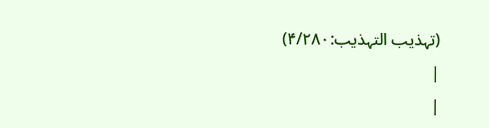(تہذیب التہذیب:۴/۲۸۰)
|
|